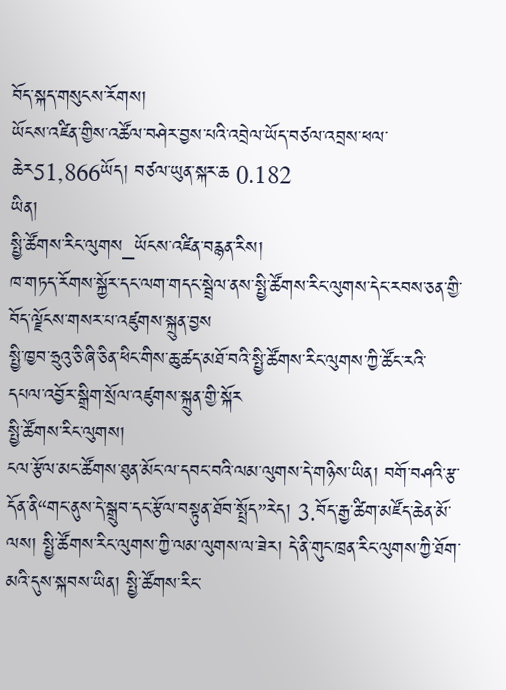བོད་སྐད་གསུངས་རོགས།
ཡོངས་འཛིན་གྱིས་འཚོལ་བཤེར་བྱས་པའི་འབྲེལ་ཡོད་བཙལ་འབྲས་ཕལ་ཆེར51,866ཡོད། བཙལ་ཡུན་སྐར་ཆ 0.182
ཡིན།
སྤྱི་ཚོགས་རིང་ལུགས_ཡོངས་འཛིན་བརྙན་རིས།
ཁ་གཏད་རོགས་སྐྱོར་དང་ལག་གདང་སྦྲེལ་ནས་སྤྱི་ཚོགས་རིང་ལུགས་དེང་རབས་ཅན་གྱི་བོད་ལྗོངས་གསར་པ་འཛུགས་སྐྲུན་བྱས
སྤྱི་ཁྱབ་ཧྲུའུ་ཅི་ཞི་ཅིན་ཕིང་གིས་ཆུ་ཚད་མཐོ་བའི་སྤྱི་ཚོགས་རིང་ལུགས་ཀྱི་ཚོང་རའི་དཔལ་འབྱོར་སྒྲིག་སྲོལ་འཛུགས་སྐྲུན་གྱི་སྐོར
སྤྱི་ཚོགས་རིང་ལུགས།
ངལ་རྩོལ་མང་ཚོགས་ཐུན་མོང་ལ་དབང་བའི་ལམ་ལུགས་དེ་གཉིས་ཡིན། བགོ་བཤའི་རྩ་དོན་ནི“གང་ནུས་དེ་སྒྲུབ་དང་རྩོལ་བསྟུན་ཐོབ་སྤྲོད”རེད། 3.བོད་རྒྱ་ཚིག་མཛོད་ཆེན་མོ་ལས། སྤྱི་ཚོགས་རིང་ལུགས་ཀྱི་ལམ་ལུགས་ལ་ཟེར། དེ་ནི་གུང་ཁྲན་རིང་ལུགས་ཀྱི་ཐོག་མའི་དུས་སྐབས་ཡིན། སྤྱི་ཚོགས་རིང་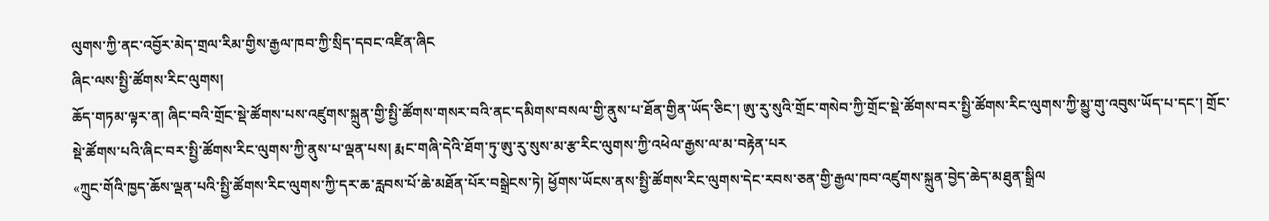ལུགས་ཀྱི་ནང་འབྱོར་མེད་གྲལ་རིམ་གྱིས་རྒྱལ་ཁབ་ཀྱི་སྲིད་དབང་འཛིན་ཞིང
ཞིང་ལས་སྤྱི་ཚོགས་རིང་ལུགས།
ཆོད་གཏམ་ལྟར་ན། ཞིང་བའི་གྲོང་སྡེ་ཚོགས་པས་འཛུགས་སྐྲུན་གྱི་སྤྱི་ཚོགས་གསར་བའི་ནང་དམིགས་བསལ་གྱི་ནུས་པ་ཐོན་གྱིན་ཡོད་ཅིང་། ཨུ་རུ་སུའི་གྲོང་གསེབ་ཀྱི་གྲོང་སྡེ་ཚོགས་བར་སྤྱི་ཚོགས་རིང་ལུགས་ཀྱི་མྱུ་གུ་འབུས་ཡོད་པ་དང་། གྲོང་སྡེ་ཚོགས་པའི་ཞིང་བར་སྤྱི་ཚོགས་རིང་ལུགས་ཀྱི་ནུས་པ་ལྡན་པས། རྨང་གཞི་དེའི་ཐོག་ཏུ་ཨུ་རུ་སུས་མ་རྩ་རིང་ལུགས་ཀྱི་འཕེལ་རྒྱས་ལ་མ་བརྟེན་པར
«ཀྲུང་གོའི་ཁྱད་ཆོས་ལྡན་པའི་སྤྱི་ཚོགས་རིང་ལུགས་ཀྱི་དར་ཆ་རླབས་པོ་ཆེ་མཐོན་པོར་བསྒྲེངས་ཏེ། ཕྱོགས་ཡོངས་ནས་སྤྱི་ཚོགས་རིང་ལུགས་དེང་རབས་ཅན་གྱི་རྒྱལ་ཁབ་འཛུགས་སྐྲུན་བྱེད་ཆེད་མཐུན་སྒྲིལ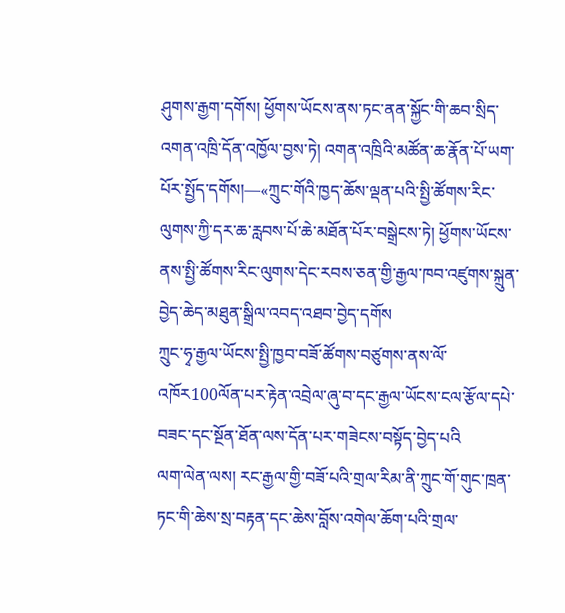ཤུགས་རྒྱག་དགོས། ཕྱོགས་ཡོངས་ནས་ཏང་ནན་སྐྱོང་གི་ཆབ་སྲིད་འགན་འཁྲི་དོན་འཁྱོལ་བྱས་ཏེ། འགན་འཁྲིའི་མཚོན་ཆ་རྣོན་པོ་ཡག་པོར་སྤྱོད་དགོས།—«ཀྲུང་གོའི་ཁྱད་ཆོས་ལྡན་པའི་སྤྱི་ཚོགས་རིང་ལུགས་ཀྱི་དར་ཆ་རླབས་པོ་ཆེ་མཐོན་པོར་བསྒྲེངས་ཏེ། ཕྱོགས་ཡོངས་ནས་སྤྱི་ཚོགས་རིང་ལུགས་དེང་རབས་ཅན་གྱི་རྒྱལ་ཁབ་འཛུགས་སྐྲུན་བྱེད་ཆེད་མཐུན་སྒྲིལ་འབད་འཐབ་བྱེད་དགོས
ཀྲུང་ཧྭ་རྒྱལ་ཡོངས་སྤྱི་ཁྱབ་བཟོ་ཚོགས་བཙུགས་ནས་ལོ་འཁོར100ལོན་པར་རྟེན་འབྲེལ་ཞུ་བ་དང་རྒྱལ་ཡོངས་ངལ་རྩོལ་དཔེ་བཟང་དང་སྔོན་ཐོན་ལས་དོན་པར་གཟེངས་བསྟོད་བྱེད་པའི
ལག་ལེན་ལས། རང་རྒྱལ་གྱི་བཟོ་པའི་གྲལ་རིམ་ནི་ཀྲུང་གོ་གུང་ཁྲན་ཏང་གི་ཆེས་སྲ་བརྟན་དང་ཆེས་བློས་འགེལ་ཆོག་པའི་གྲལ་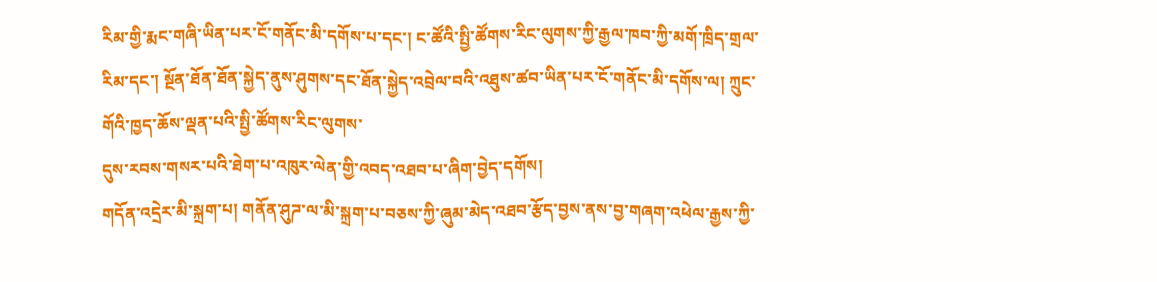རིམ་གྱི་རྨང་གཞི་ཡིན་པར་ངོ་གནོང་མི་དགོས་པ་དང་། ང་ཚོའི་སྤྱི་ཚོགས་རིང་ལུགས་ཀྱི་རྒྱལ་ཁབ་ཀྱི་མགོ་ཁྲིད་གྲལ་རིམ་དང་། སྔོན་ཐོན་ཐོན་སྐྱེད་ནུས་ཤུགས་དང་ཐོན་སྐྱེད་འབྲེལ་བའི་འཐུས་ཚབ་ཡིན་པར་ངོ་གནོང་མི་དགོས་ལ། ཀྲུང་གོའི་ཁྱད་ཆོས་ལྡན་པའི་སྤྱི་ཚོགས་རིང་ལུགས་
དུས་རབས་གསར་པའི་ཐེག་པ་འཁུར་ལེན་གྱི་འབད་འཐབ་པ་ཞིག་བྱེད་དགོས།
གདོན་འདྲེར་མི་སྐྲག་པ། གནོན་ཤུཌ་ལ་མི་སྐྲག་པ་བཅས་ཀྱི་ཞུམ་མེད་འཐབ་རྩོད་བྱས་ནས་བྱ་གཞག་འཕེལ་རྒྱས་ཀྱི་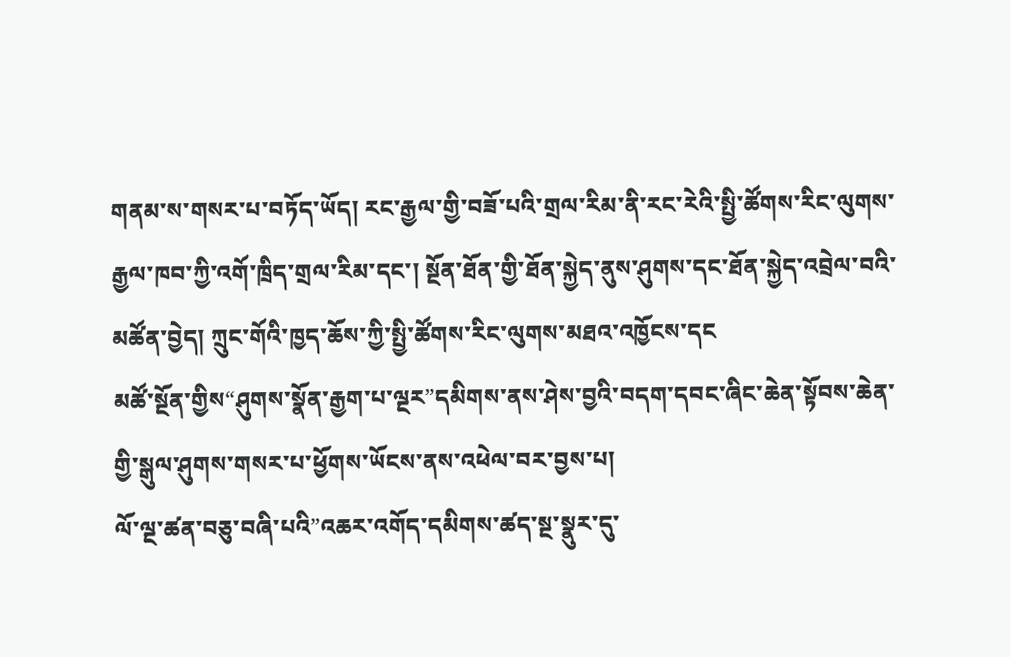གནམ་ས་གསར་པ་བཏོད་ཡོད། རང་རྒྱལ་གྱི་བཟོ་པའི་གྲལ་རིམ་ནི་རང་རེའི་སྤྱི་ཚོགས་རིང་ལུགས་རྒྱལ་ཁབ་ཀྱི་འགོ་ཁྲིད་གྲལ་རིམ་དང་། སྔོན་ཐོན་གྱི་ཐོན་སྐྱེད་ནུས་ཤུགས་དང་ཐོན་སྐྱེད་འབྲེལ་བའི་མཚོན་བྱེད། ཀྲུང་གོའི་ཁྱད་ཆོས་ཀྱི་སྤྱི་ཚོགས་རིང་ལུགས་མཐའ་འཁྱོངས་དང
མཚོ་སྔོན་གྱིས“ཤུགས་སྣོན་རྒྱག་པ་ལྔར”དམིགས་ནས་ཤེས་བྱའི་བདག་དབང་ཞིང་ཆེན་སྟོབས་ཆེན་གྱི་སྒུལ་ཤུགས་གསར་པ་ཕྱོགས་ཡོངས་ནས་འཕེལ་བར་བྱས་པ།
ལོ་ལྔ་ཚན་བཅུ་བཞི་པའི”འཆར་འགོད་དམིགས་ཚད་སྔ་སྣུར་དུ་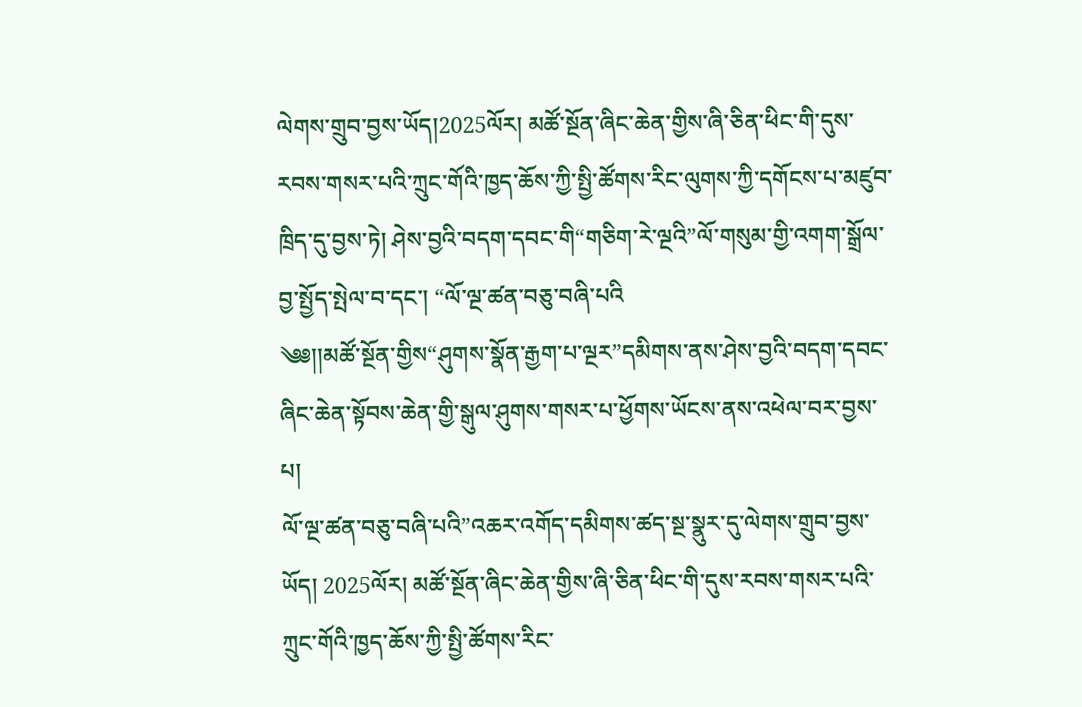ལེགས་གྲུབ་བྱས་ཡོད།2025ལོར། མཚོ་སྔོན་ཞིང་ཆེན་གྱིས་ཞི་ཅིན་ཕིང་གི་དུས་རབས་གསར་པའི་ཀྲུང་གོའི་ཁྱད་ཆོས་ཀྱི་སྤྱི་ཚོགས་རིང་ལུགས་ཀྱི་དགོངས་པ་མཛུབ་ཁྲིད་དུ་བྱས་ཏེ། ཤེས་བྱའི་བདག་དབང་གི“གཅིག་རེ་ལྔའི”ལོ་གསུམ་གྱི་འགག་སྒྲོལ་བྱ་སྤྱོད་སྤེལ་བ་དང་། “ལོ་ལྔ་ཚན་བཅུ་བཞི་པའི
༄༅།།མཚོ་སྔོན་གྱིས“ཤུགས་སྣོན་རྒྱག་པ་ལྔར”དམིགས་ནས་ཤེས་བྱའི་བདག་དབང་ཞིང་ཆེན་སྟོབས་ཆེན་གྱི་སྒུལ་ཤུགས་གསར་པ་ཕྱོགས་ཡོངས་ནས་འཕེལ་བར་བྱས་པ།
ལོ་ལྔ་ཚན་བཅུ་བཞི་པའི”འཆར་འགོད་དམིགས་ཚད་སྔ་སྣུར་དུ་ལེགས་གྲུབ་བྱས་ཡོད། 2025ལོར། མཚོ་སྔོན་ཞིང་ཆེན་གྱིས་ཞི་ཅིན་ཕིང་གི་དུས་རབས་གསར་པའི་ཀྲུང་གོའི་ཁྱད་ཆོས་ཀྱི་སྤྱི་ཚོགས་རིང་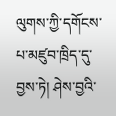ལུགས་ཀྱི་དགོངས་པ་མཛུབ་ཁྲིད་དུ་བྱས་ཏེ། ཤེས་བྱའི་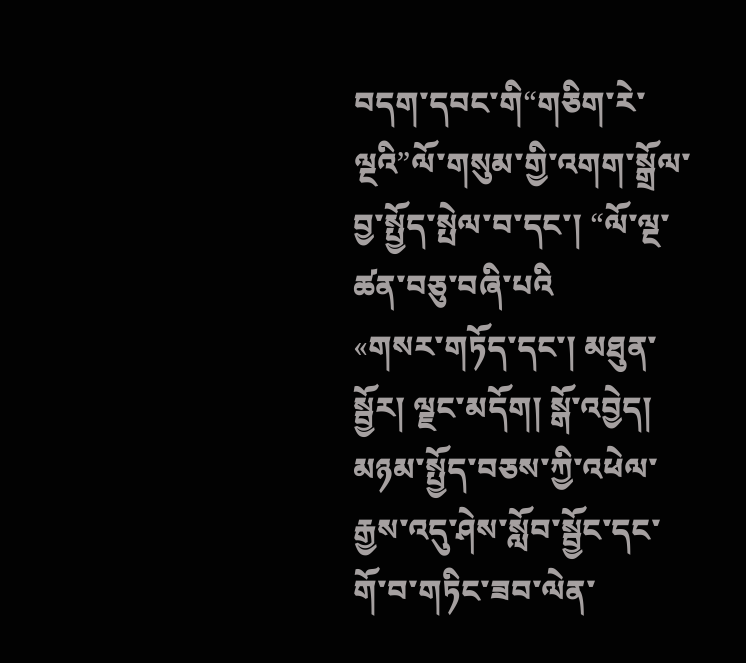བདག་དབང་གི“གཅིག་རེ་ལྔའི”ལོ་གསུམ་གྱི་འགག་སྒྲོལ་བྱ་སྤྱོད་སྤེལ་བ་དང་། “ལོ་ལྔ་ཚན་བཅུ་བཞི་པའི
«གསར་གཏོད་དང་། མཐུན་སྦྱོར། ལྗང་མདོག། སྒོ་འབྱེད། མཉམ་སྤྱོད་བཅས་ཀྱི་འཕེལ་རྒྱས་འདུ་ཤེས་སློབ་སྦྱོང་དང་གོ་བ་གཏིང་ཟབ་ལེན་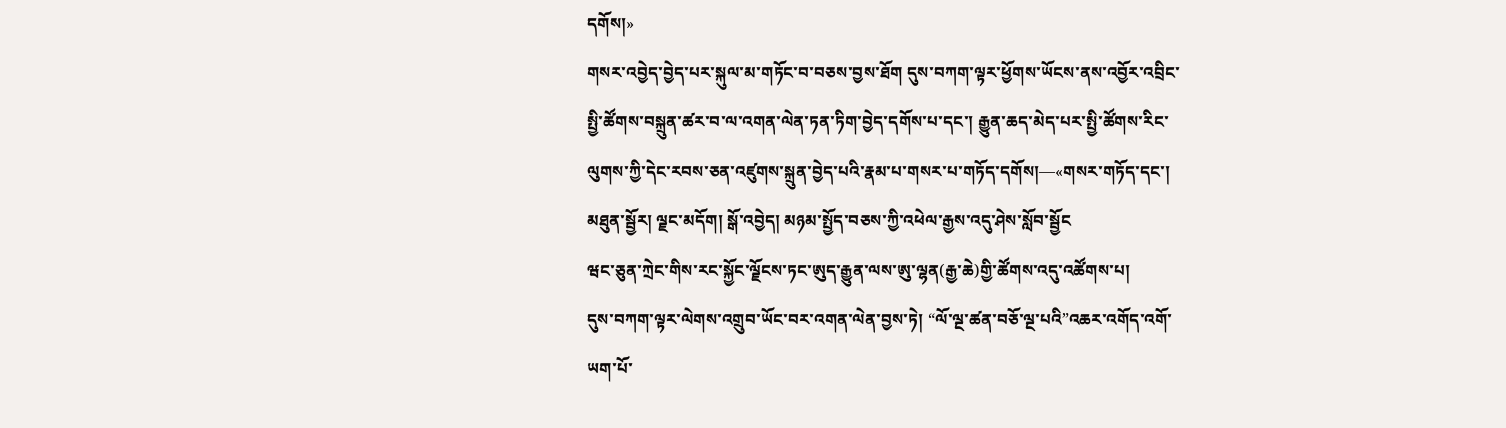དགོས།»
གསར་འབྱེད་བྱེད་པར་སྐུལ་མ་གཏོང་བ་བཅས་བྱས་ཐོག དུས་བཀག་ལྟར་ཕྱོགས་ཡོངས་ནས་འབྱོར་འབྲིང་སྤྱི་ཚོགས་བསྐྲུན་ཚར་བ་ལ་འགན་ལེན་ཏན་ཏིག་བྱེད་དགོས་པ་དང་། རྒྱུན་ཆད་མེད་པར་སྤྱི་ཚོགས་རིང་ལུགས་ཀྱི་དེང་རབས་ཅན་འཛུགས་སྐྲུན་བྱེད་པའི་རྣམ་པ་གསར་པ་གཏོད་དགོས།—«གསར་གཏོད་དང་། མཐུན་སྦྱོར། ལྗང་མདོག། སྒོ་འབྱེད། མཉམ་སྤྱོད་བཅས་ཀྱི་འཕེལ་རྒྱས་འདུ་ཤེས་སློབ་སྦྱོང
ཝང་ཅུན་ཀྲེང་གིས་རང་སྐྱོང་ལྗོངས་ཏང་ཨུད་རྒྱུན་ལས་ཨུ་ལྷན(རྒྱ་ཆེ)གྱི་ཚོགས་འདུ་འཚོགས་པ།
དུས་བཀག་ལྟར་ལེགས་འགྲུབ་ཡོང་བར་འགན་ལེན་བྱས་ཏེ། “ལོ་ལྔ་ཚན་བཅོ་ལྔ་པའི”འཆར་འགོད་འགོ་ཡག་པོ་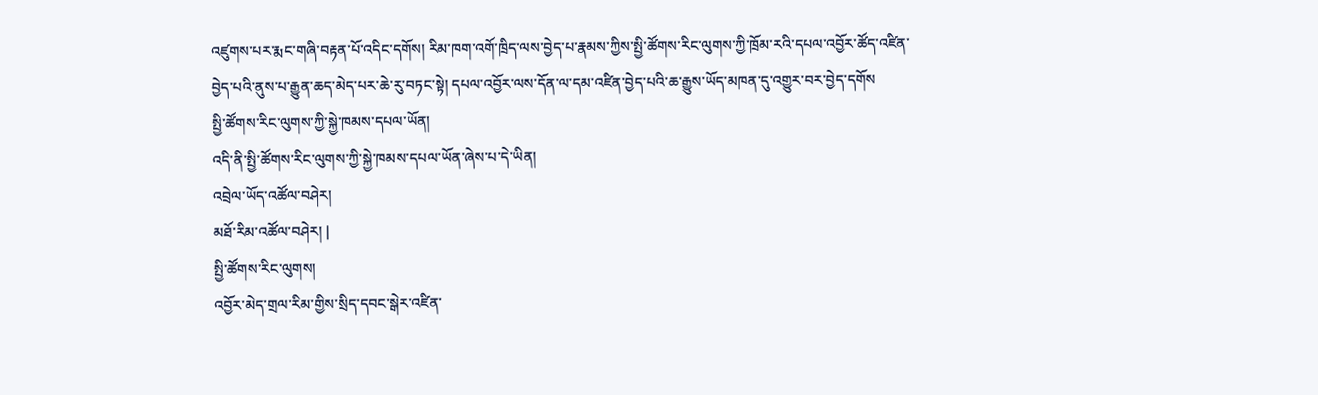འཛུགས་པར་རྨང་གཞི་བརྟན་པོ་འདིང་དགོས། རིམ་ཁག་འགོ་ཁྲིད་ལས་བྱེད་པ་རྣམས་ཀྱིས་སྤྱི་ཚོགས་རིང་ལུགས་ཀྱི་ཁྲོམ་རའི་དཔལ་འབྱོར་ཚོད་འཛིན་བྱེད་པའི་ནུས་པ་རྒྱུན་ཆད་མེད་པར་ཆེ་རུ་བཏང་སྟེ། དཔལ་འབྱོར་ལས་དོན་ལ་དམ་འཛིན་བྱེད་པའི་ཆ་རྒྱུས་ཡོད་མཁན་དུ་འགྱུར་བར་བྱེད་དགོས
སྤྱི་ཚོགས་རིང་ལུགས་ཀྱི་སྐྱེ་ཁམས་དཔལ་ཡོན།
འདི་ནི་སྤྱི་ཚོགས་རིང་ལུགས་ཀྱི་སྐྱེ་ཁམས་དཔལ་ཡོན་ཞེས་པ་དེ་ཡིན།
འབྲེལ་ཡོད་འཚོལ་བཤེར།
མཐོ་རིམ་འཚོལ་བཤེར། |
སྤྱི་ཚོགས་རིང་ལུགས།
འབྱོར་མེད་གྲལ་རིམ་གྱིས་སྲིད་དབང་སྒེར་འཛིན་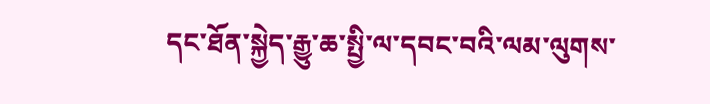དང་ཐོན་སྐྱེད་རྒྱུ་ཆ་སྤྱི་ལ་དབང་བའི་ལམ་ལུགས་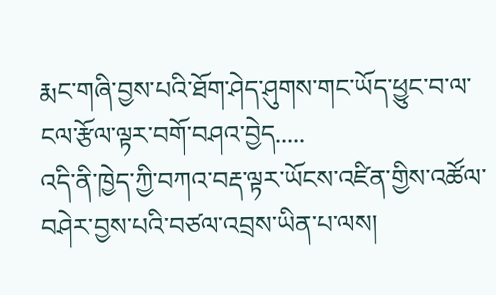རྨང་གཞི་བྱས་པའི་ཐོག་ཤེད་ཤུགས་གང་ཡོད་ཕྱུང་བ་ལ་ངལ་རྩོལ་ལྟར་བགོ་བཤའ་བྱེད.....
འདི་ནི་ཁྱེད་ཀྱི་བཀའ་བརྡ་ལྟར་ཡོངས་འཛིན་གྱིས་འཚོལ་བཤེར་བྱས་པའི་བཙལ་འབྲས་ཡིན་པ་ལས།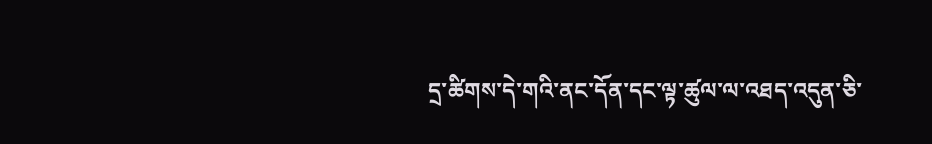དྲ་ཚིགས་དེ་གའི་ནང་དོན་དང་ལྟ་ཚུལ་ལ་འཐད་འདུན་ཅི་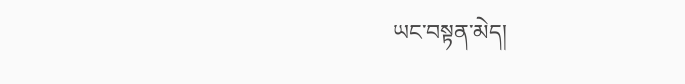ཡང་བསྟན་མེད།